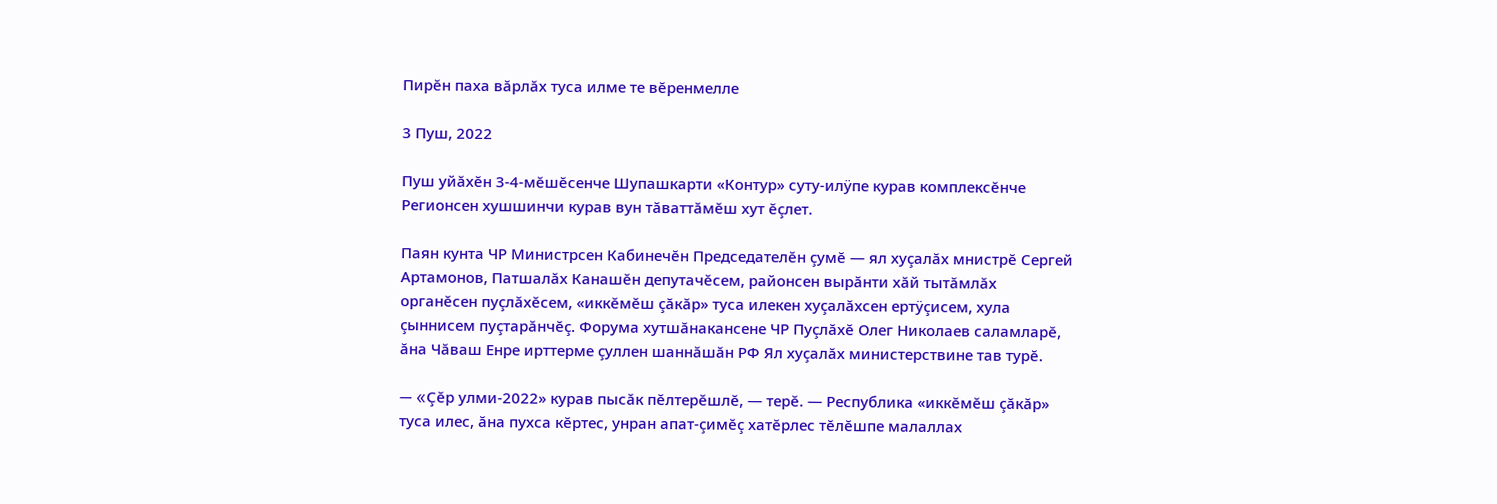Пирĕн паха вăрлăх туса илме те вĕренмелле

3 Пуш, 2022

Пуш уйăхĕн 3-4-мĕшĕсенче Шупашкарти «Контур» суту-илÿпе курав комплексĕнче Регионсен хушшинчи курав вун тăваттăмĕш хут ĕçлет.

Паян кунта ЧР Министрсен Кабинечĕн Председателĕн çумĕ — ял хуçалăх мнистрĕ Сергей Артамонов, Патшалăх Канашĕн депутачĕсем, районсен вырăнти хăй тытăмлăх органĕсен пуçлăхĕсем, «иккĕмĕш çăкăр» туса илекен хуçалăхсен ертÿçисем, хула çыннисем пуçтарăнчĕç. Форума хутшăнакансене ЧР Пуçлăхĕ Олег Николаев саламларĕ, ăна Чăваш Енре ирттерме çуллен шаннăшăн РФ Ял хуçалăх министерствине тав турĕ.

— «Çĕр улми-2022» курав пысăк пĕлтерĕшлĕ, — терĕ. — Республика «иккĕмĕш çăкăр» туса илес, ăна пухса кĕртес, унран апат-çимĕç хатĕрлес тĕлĕшпе малаллах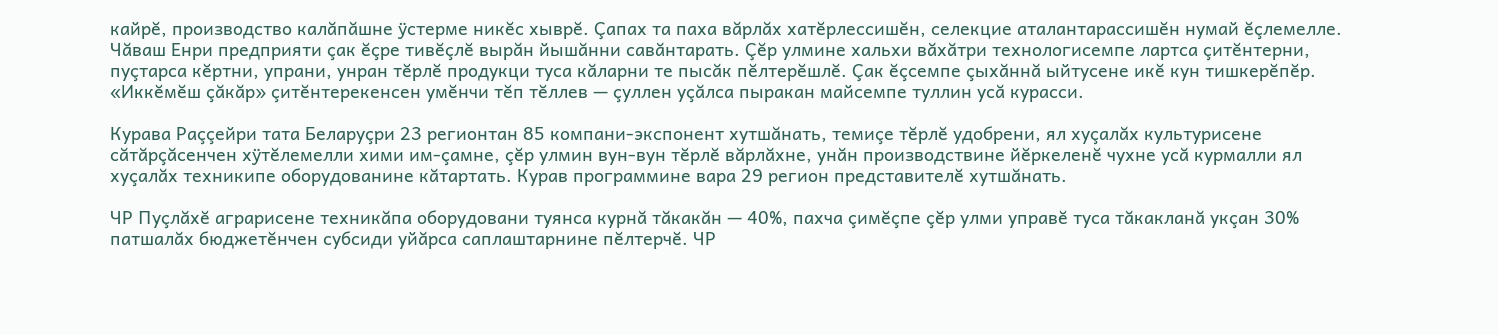кайрĕ, производство калăпăшне ÿстерме никĕс хыврĕ. Çапах та паха вăрлăх хатĕрлессишĕн, селекцие аталантарассишĕн нумай ĕçлемелле. Чăваш Енри предприяти çак ĕçре тивĕçлĕ вырăн йышăнни савăнтарать. Çĕр улмине хальхи вăхăтри технологисемпе лартса çитĕнтерни, пуçтарса кĕртни, упрани, унран тĕрлĕ продукци туса кăларни те пысăк пĕлтерĕшлĕ. Çак ĕçсемпе çыхăннă ыйтусене икĕ кун тишкерĕпĕр. «Иккĕмĕш çăкăр» çитĕнтерекенсен умĕнчи тĕп тĕллев — çуллен уçăлса пыракан майсемпе туллин усă курасси.

Курава Раççейри тата Беларуçри 23 регионтан 85 компани-экспонент хутшăнать, темиçе тĕрлĕ удобрени, ял хуçалăх культурисене сăтăрçăсенчен хÿтĕлемелли хими им-çамне, çĕр улмин вун-вун тĕрлĕ вăрлăхне, унăн производствине йĕркеленĕ чухне усă курмалли ял хуçалăх техникипе оборудованине кăтартать. Курав программине вара 29 регион представителĕ хутшăнать.

ЧР Пуçлăхĕ аграрисене техникăпа оборудовани туянса курнă тăкакăн — 40%, пахча çимĕçпе çĕр улми управĕ туса тăкакланă укçан 30% патшалăх бюджетĕнчен субсиди уйăрса саплаштарнине пĕлтерчĕ. ЧР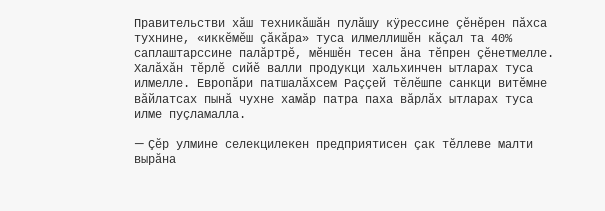Правительстви хăш техникăшăн пулăшу кÿрессине çĕнĕрен пăхса тухнине, «иккĕмĕш çăкăра» туса илмеллишĕн кăçал та 40% саплаштарссине палăртрĕ, мĕншĕн тесен ăна тĕпрен çĕнетмелле. Халăхăн тĕрлĕ сийĕ валли продукци хальхинчен ытларах туса илмелле. Европăри патшалăхсем Раççей тĕлĕшпе санкци витĕмне вăйлатсах пынă чухне хамăр патра паха вăрлăх ытларах туса илме пуçламалла.

— Çĕр улмине селекцилекен предприятисен çак тĕллеве малти вырăна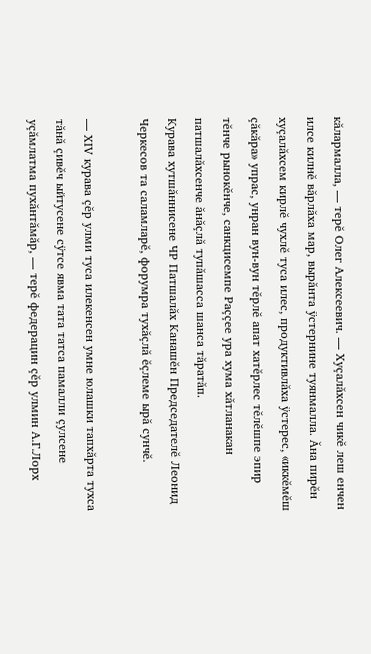кăлармалла, — терĕ Олег Алексеевич. — Хуçалăхсен чикĕ леш енчен илсе килнĕ вăрлăха мар, вырăнта ÿстернине туянмалла. Ăна пирĕн хуçалăхсем кирлĕ чухлĕ туса илес, продуктивлăха ÿстерес, «иккĕмĕш çăкăра» упрас, унран вун-вун тĕрлĕ апат хатĕрлес тĕлĕшпе эпир тĕнче рынокĕнче, санкцисемпе Раççее ура хума хăтланакан патшалăхсенче ăнăçлă тупăшасса шанса тăратăп.
Курава хутшăннисене ЧР Патшалăх Канашĕн Председателĕ Леонид Черкесов та саламларĕ, форумра тухăçлă ĕçлеме ырă сунчĕ.

— XIV курава çĕр улми туса илекенсен умне юлашки тапхăрта тухса тăнă çивĕч ыйтусене сÿтсе явма тата татса памалли çулсене уçăмлатма пухăнтăмăр, — терĕ федерацин çĕр улмин А.Г.Лорх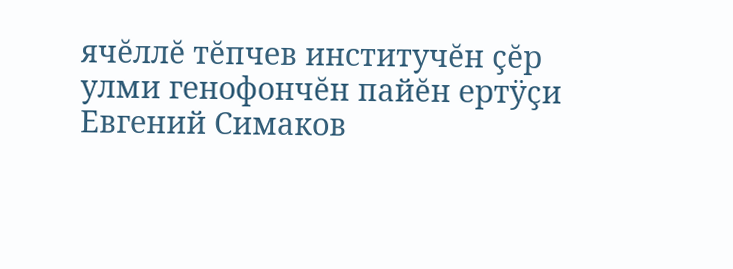ячĕллĕ тĕпчев институчĕн çĕр улми генофончĕн пайĕн ертÿçи Евгений Симаков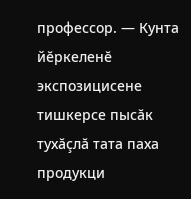профессор. — Кунта йĕркеленĕ экспозицисене тишкерсе пысăк тухăçлă тата паха продукци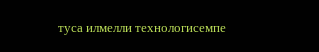туса илмелли технологисемпе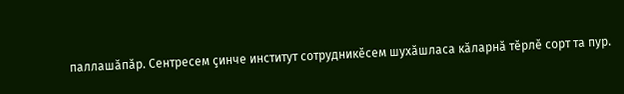паллашăпăр. Сентресем çинче институт сотрудникĕсем шухăшласа кăларнă тĕрлĕ сорт та пур.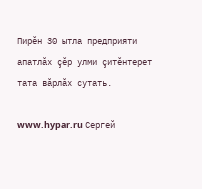Пирĕн 30 ытла предприяти апатлăх çĕр улми çитĕнтерет тата вăрлăх сутать.

www.hypar.ru Сергей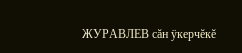ЖУРАВЛЕВ сăн ÿкерчĕкĕ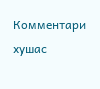Комментари хушас